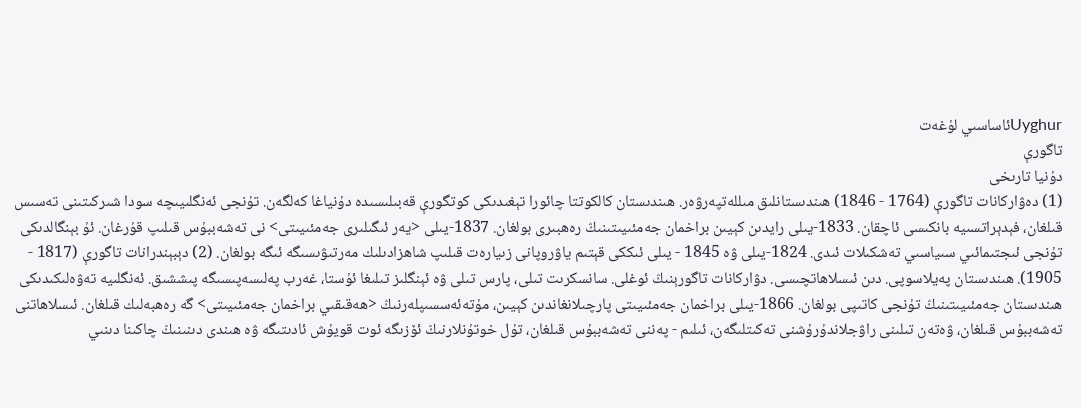Uyghurئاساسىي لۇغەت
تاگورې
دۇنيا تارىخى
(1) دەۋاركانات تاگورې (1764 - 1846) ھىندىستانلىق مىللەتپەرۋەر. ھىندىستان كالكوتتا چائورا تېغىدىكى كوتگورې قەبىلىسىدە دۇنياغا كەلگەن. تۇنجى ئەنگلىيىچە سودا شىركىتىنى تەسىس قىلغان، فېدېراتسىيە بانكىسى ئاچقان. 1833-يىلى رايدىن كېيىن براخمان جەمئىيىتىنىڭ رەھبىرى بولغان. 1837-يىلى <يەر ئىگىلىرى جەمئىيىتى> نى تەشەببۇس قىلىپ قۇرغان. ئۇ بېنگالدىكى تۇنجى ئىجتىمائىي سىياسىي تەشكىلات ئىدى. 1824-يىلى ۋە 1845 - يىلى ئىككى قېتىم ياۋروپانى زىيارەت قىلىپ شاھزادىلىك مەرتىۋىسىگە ئىگە بولغان. (2) دېبېندرانات تاگورې (1817 - 1905). ھىندىستان پەيلاسوپى. دىن ئىسلاھاتچىسى. دۋاركانات تاگورېنىڭ ئوغلى. سانسكرىت تىلى، پارس تىلى ۋە ئېنگلىز تىلىغا ئۇستا، غەرب پەلىسەپىسىگە پىششىق. ئەنگلىيە تەۋەلىكىدىكى ھىندىستان جەمئىيىتىنىڭ تۇنجى كاتىپى بولغان. 1866-يىلى براخمان جەمئىيىتى پارچىلانغاندىن كېيىن، مۇتەئەسسىپلەرنىڭ <ھەقىقىي براخمان جەمئىيىتى> گە رەھبەلىك قىلغان. ئىسلاھاتنى تەشەببۇس قىلغان، ۋەتەن تىلىنى راۋجلاندۇرۇشنى تەكىتلىگەن، ئىلىم - پەننى تەشەببۇس قىلغان، تۇل خوتۇنلارنىڭ ئۆزىگە ئوت قويۇش ئادىتىگە ۋە ھىندى دىنىنىڭ چاكىنا دىنىي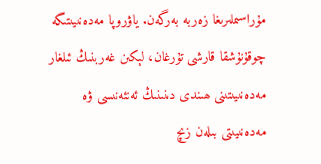مۇراسىملىرىغا زەربە بەرگەن. ياۋروپا مەدەنىيىتىگە چوقۇنۇشقا قارشى تۇرغان، لېكىن غەربنىڭ ئىلغار مەدەنىيىتىنى ھىندى دىنىنىڭ ئەنئەنىسى ۋە مەدەنىيىتى بىلەن زىچ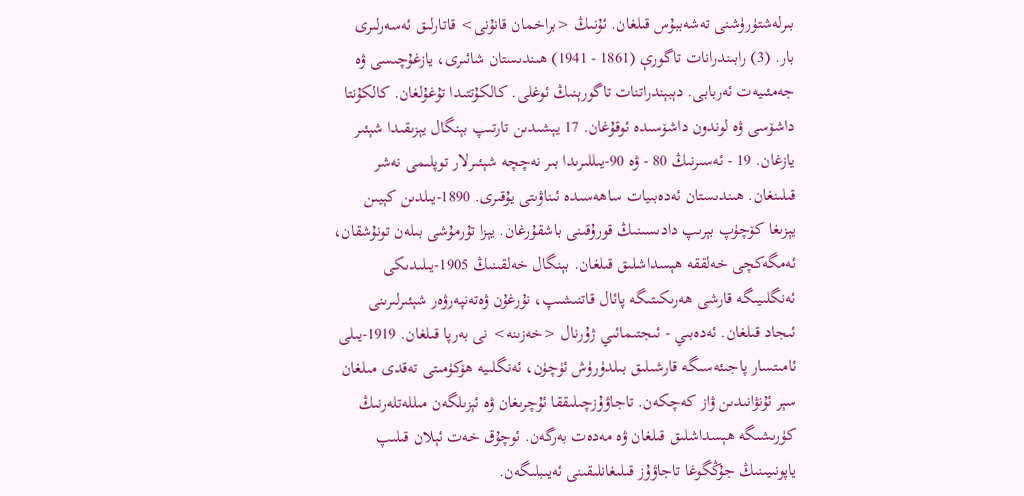بىرلەشتۈرۈشنى تەشەببۇس قىلغان. ئۇنىڭ <براخمان قانۇنى> قاتارلىق ئەسەرلىرى بار. (3) رابىندرانات تاگورې (1861 - 1941) ھىندىستان شائىرى، يازغۇچىسى ۋە جەمئىيەت ئەربابى. دېبېندراتنات تاگورېنىڭ ئوغلى. كالكۇتتىدا تۇغۇلغان. كالكۇنتا داشۆسى ۋە لوندون داشۆسىدە ئوقۇغان. 17 يېشىدىن تارتىپ بېنگال يېزىقىدا شېئىر يازغان. 19 - ئەسىرنىڭ 80 - ۋە 90-يىللىرىدا بىر نەچچە شېئىرلار توپلىمى نەشر قىلىنغان. ھىندىستان ئەدەبىيات ساھەسىدە ئىناۋىتى يۇقىرى. 1890-يىلدىن كېيىن يېزىغا كۆچۈپ بېرىپ دادىسىنىڭ قورۇقىنى باشقۇرغان. يېزا تۇرمۇشى بىلەن تونۇشقان، ئەمگەكچى خەلققە ھېسداشلىق قىلغان. بېنگال خەلقىنىڭ 1905-يىلىدىكى ئەنگلىيىگە قارشى ھەرىكىتىگە پائال قاتنىشىپ، نۇرغۇن ۋەتەنپەرۋەر شېئىرلىرىنى ئىجاد قىلغان. ئەدەبىي - ئىجتىمائىي ژۇرنال <خەزىنە> نى بەرپا قىلغان. 1919-يىلى ئامىتسار پاجىئەسىگە قارشىلىق بىلدۈرۈش ئۈچۈن، ئەنگلىيە ھۆكۈمىتى تەقدى مىلغان سېر ئۇنۋانىدىن ۋاز كەچكەن. تاجاۋۇزچىلىققا ئۇچرىغان ۋە ئېزىلگەن مىللەتلەرنىڭ كۈرىشىگە ھېسداشلىق قىلغان ۋە مەدەت بەرگەن. ئوچۇق خەت ئېلان قىلىپ ياپونىيىنىڭ جۇڭگوغا تاجاۋۇز قىلىغانلىقىنى ئەيىبلىگەن.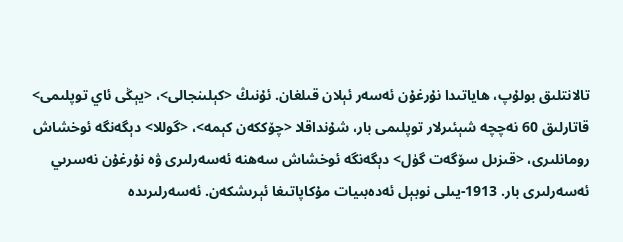تالانتلىق بولۇپ، ھاياتىدا نۇرغۇن ئەسەر ئېلان قىلغان. ئۇنىڭ <كېلىنجالى>، <يېڭى ئاي توپلىمى> قاتارلىق 60 نەچچە شېئىرلار توپلىمى بار، شۇنداقلا <چۆككەن كېمە>، <گوللا> دېگەنگە ئوخشاش رومانلىرى، <قىزىل سۆگەت گۈل> دېگەنگە ئوخشاش سەھنە ئەسەرلىرى ۋە نۇرغۇن نەسرىي ئەسەرلىرى بار. 1913-يىلى نوبېل ئەدەبىيات مۇكاپاتىغا ئېرىشكەن. ئەسەرلىرىدە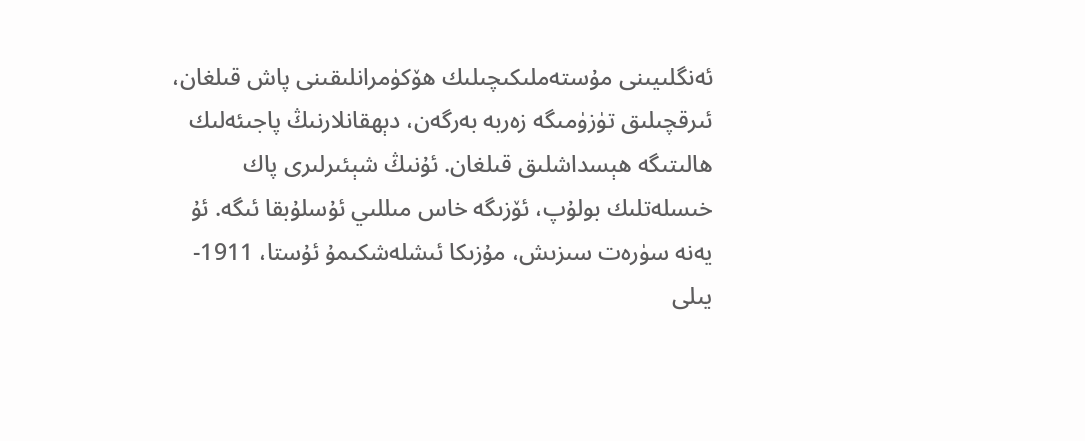ئەنگلىيىنى مۇستەملىكىچىلىك ھۆكۈمرانلىقىنى پاش قىلغان، ئىرقچىلىق تۈزۈمىگە زەربە بەرگەن، دېھقانلارنىڭ پاجىئەلىك ھالىتىگە ھېسداشلىق قىلغان. ئۇنىڭ شېئىرلىرى پاك خىسلەتلىك بولۇپ، ئۆزىگە خاس مىللىي ئۇسلۇبقا ئىگە. ئۇ يەنە سۈرەت سىزىش، مۇزىكا ئىشلەشكىمۇ ئۇستا، 1911-يىلى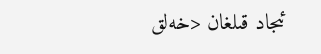ئىجاد قىلغان <خەلق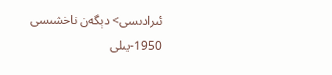ئىرادىسى> دېگەن ناخشىسى 1950-يىلى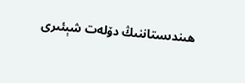ھىندىستاننىڭ دۆلەت شېئىرى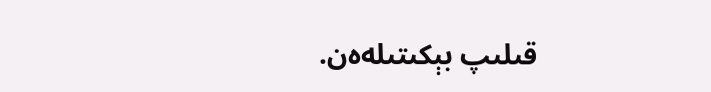قىلىپ بېكىتىلەەن.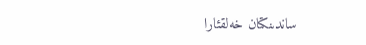ساندىنكتان خەلقئارا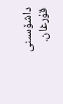داشۆسىنى قۇرغان.